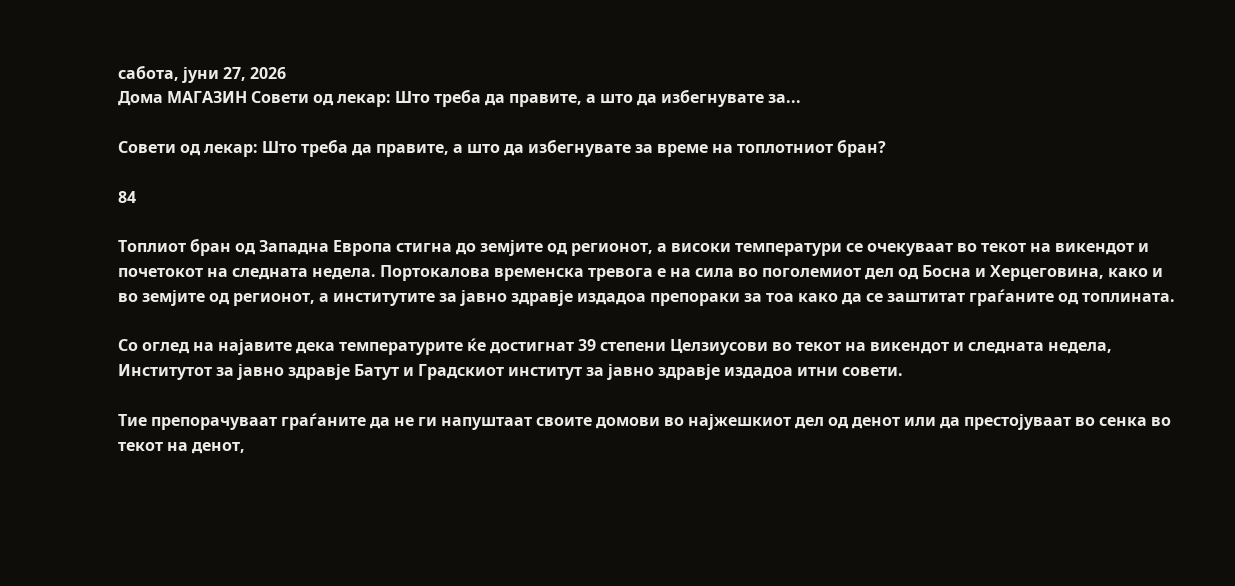сабота, јуни 27, 2026
Дома МАГАЗИН Совети од лекар: Што треба да правите, а што да избегнувате за...

Совети од лекар: Што треба да правите, а што да избегнувате за време на топлотниот бран?

84

Топлиот бран од Западна Европа стигна до земјите од регионот, а високи температури се очекуваат во текот на викендот и почетокот на следната недела. Портокалова временска тревога е на сила во поголемиот дел од Босна и Херцеговина, како и во земјите од регионот, а институтите за јавно здравје издадоа препораки за тоа како да се заштитат граѓаните од топлината.

Со оглед на најавите дека температурите ќе достигнат 39 степени Целзиусови во текот на викендот и следната недела, Институтот за јавно здравје Батут и Градскиот институт за јавно здравје издадоа итни совети.

Тие препорачуваат граѓаните да не ги напуштаат своите домови во најжешкиот дел од денот или да престојуваат во сенка во текот на денот,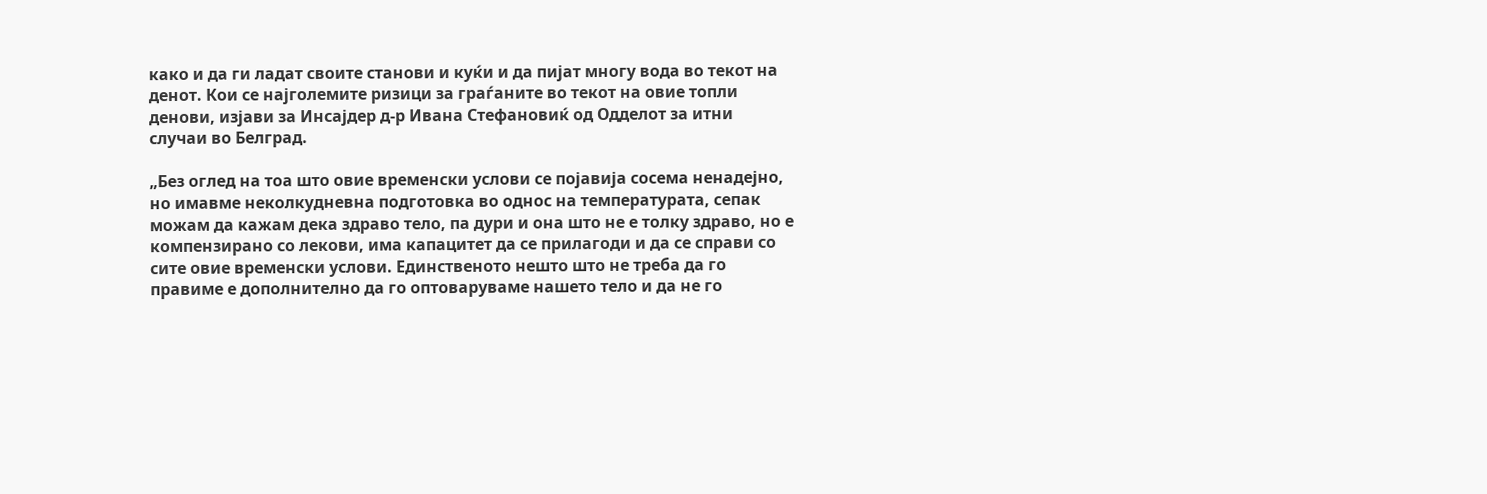како и да ги ладат своите станови и куќи и да пијат многу вода во текот на денот. Кои се најголемите ризици за граѓаните во текот на овие топли денови, изјави за Инсајдер д-р Ивана Стефановиќ од Одделот за итни случаи во Белград.

„Без оглед на тоа што овие временски услови се појавија сосема ненадејно, но имавме неколкудневна подготовка во однос на температурата, сепак можам да кажам дека здраво тело, па дури и она што не е толку здраво, но е компензирано со лекови, има капацитет да се прилагоди и да се справи со сите овие временски услови. Единственото нешто што не треба да го правиме е дополнително да го оптоваруваме нашето тело и да не го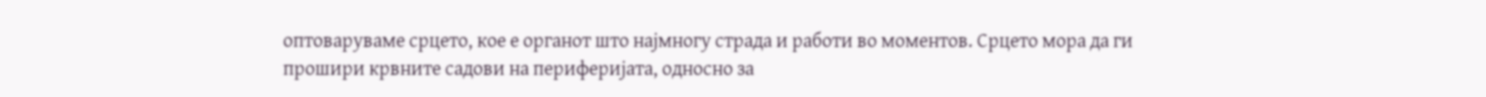оптоваруваме срцето, кое е органот што најмногу страда и работи во моментов. Срцето мора да ги прошири крвните садови на периферијата, односно за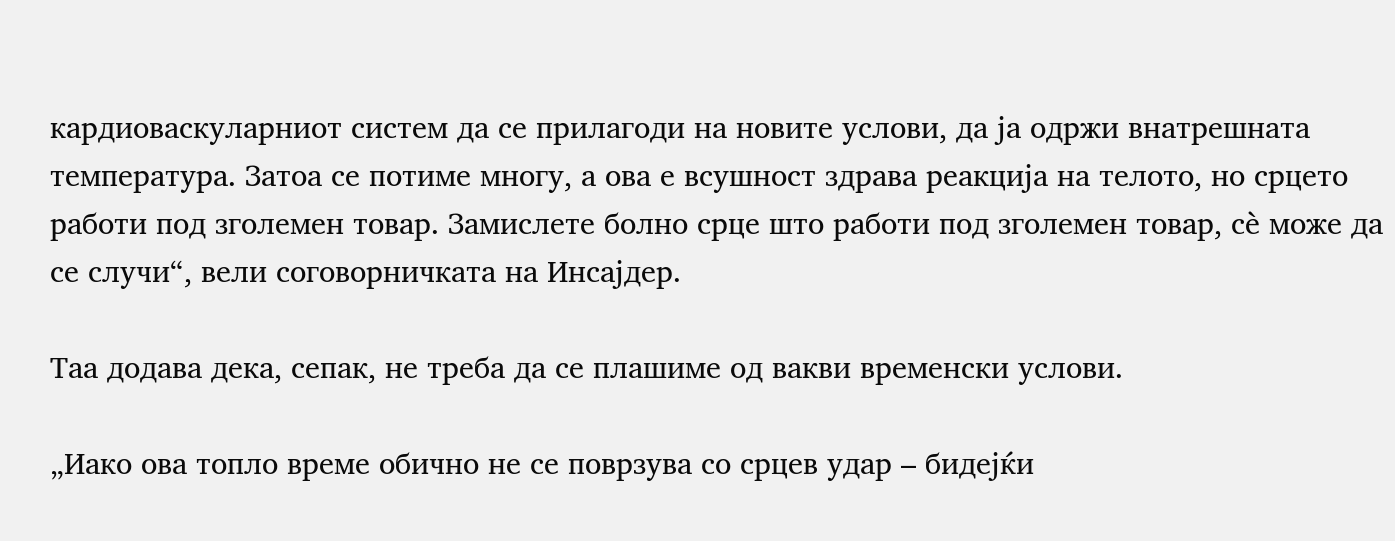кардиоваскуларниот систем да се прилагоди на новите услови, да ја одржи внатрешната температура. Затоа се потиме многу, а ова е всушност здрава реакција на телото, но срцето работи под зголемен товар. Замислете болно срце што работи под зголемен товар, сè може да се случи“, вели соговорничката на Инсајдер.

Таа додава дека, сепак, не треба да се плашиме од вакви временски услови.

„Иако ова топло време обично не се поврзува со срцев удар – бидејќи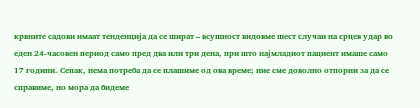крвните садови имаат тенденција да се шират – всушност видовме шест случаи на срцев удар во еден 24-часовен период само пред два или три дена, при што најмладиот пациент имаше само 17 години. Сепак, нема потреба да се плашиме од ова време; ние сме доволно отпорни за да се справиме, но мора да бидеме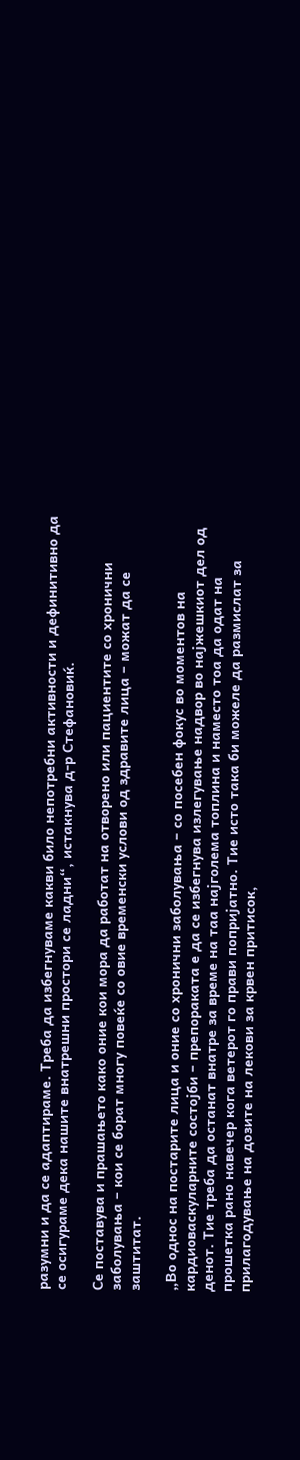разумни и да се адаптираме. Треба да избегнуваме какви било непотребни активности и дефинитивно да се осигураме дека нашите внатрешни простори се ладни“, истакнува д-р Стефановиќ.

Се поставува и прашањето како оние кои мора да работат на отворено или пациентите со хронични заболувања – кои се борат многу повеќе со овие временски услови од здравите лица – можат да се заштитат.

„Во однос на постарите лица и оние со хронични заболувања – со посебен фокус во моментов на кардиоваскуларните состојби – препораката е да се избегнува излегување надвор во најжешкиот дел од денот. Тие треба да останат внатре за време на таа најголема топлина и наместо тоа да одат на прошетка рано навечер кога ветерот го прави попријатно. Тие исто така би можеле да размислат за прилагодување на дозите на лекови за крвен притисок,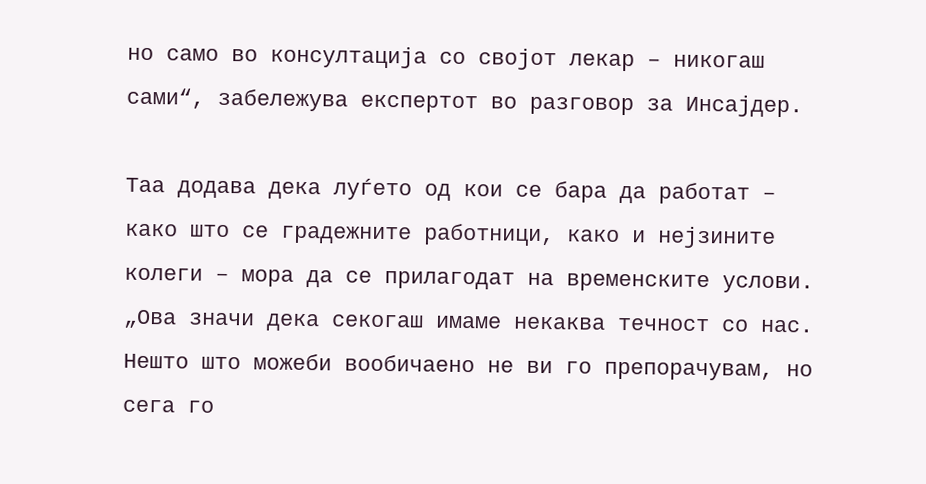но само во консултација со својот лекар – никогаш сами“, забележува експертот во разговор за Инсајдер.

Таа додава дека луѓето од кои се бара да работат – како што се градежните работници, како и нејзините колеги – мора да се прилагодат на временските услови. „Ова значи дека секогаш имаме некаква течност со нас. Нешто што можеби вообичаено не ви го препорачувам, но сега го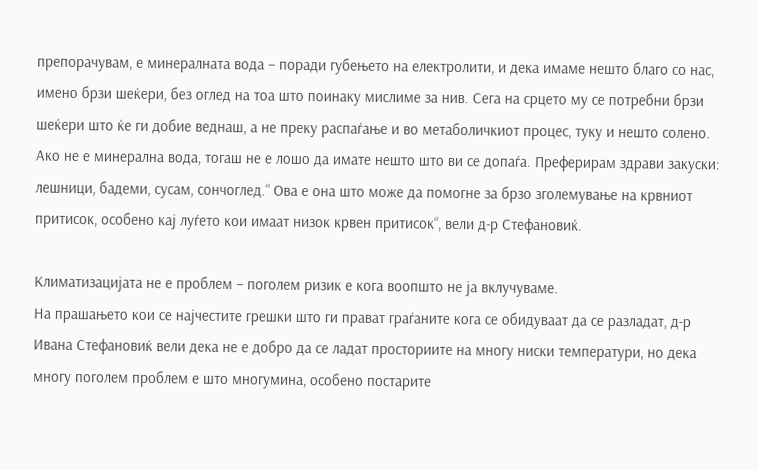препорачувам, е минералната вода – поради губењето на електролити, и дека имаме нешто благо со нас, имено брзи шеќери, без оглед на тоа што поинаку мислиме за нив. Сега на срцето му се потребни брзи шеќери што ќе ги добие веднаш, а не преку распаѓање и во метаболичкиот процес, туку и нешто солено. Ако не е минерална вода, тогаш не е лошо да имате нешто што ви се допаѓа. Преферирам здрави закуски: лешници, бадеми, сусам, сончоглед.“ Ова е она што може да помогне за брзо зголемување на крвниот притисок, особено кај луѓето кои имаат низок крвен притисок“, вели д-р Стефановиќ.

Климатизацијата не е проблем – поголем ризик е кога воопшто не ја вклучуваме.
На прашањето кои се најчестите грешки што ги прават граѓаните кога се обидуваат да се разладат, д-р Ивана Стефановиќ вели дека не е добро да се ладат просториите на многу ниски температури, но дека многу поголем проблем е што многумина, особено постарите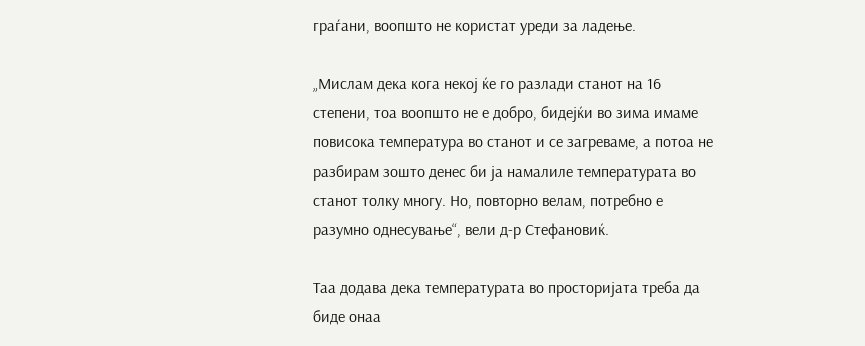граѓани, воопшто не користат уреди за ладење.

„Мислам дека кога некој ќе го разлади станот на 16 степени, тоа воопшто не е добро, бидејќи во зима имаме повисока температура во станот и се загреваме, а потоа не разбирам зошто денес би ја намалиле температурата во станот толку многу. Но, повторно велам, потребно е разумно однесување“, вели д-р Стефановиќ.

Таа додава дека температурата во просторијата треба да биде онаа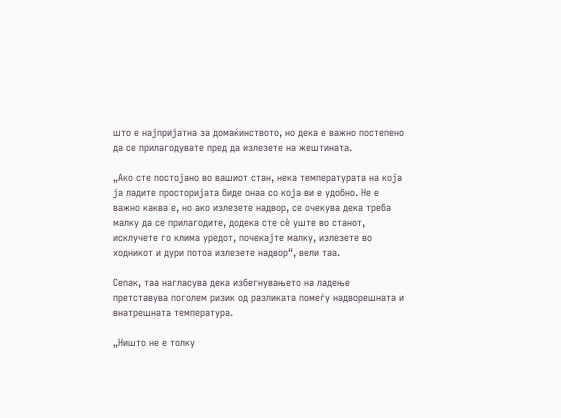што е најпријатна за домаќинството, но дека е важно постепено да се прилагодувате пред да излезете на жештината.

„Ако сте постојано во вашиот стан, нека температурата на која ја ладите просторијата биде онаа со која ви е удобно. Не е важно каква е, но ако излезете надвор, се очекува дека треба малку да се прилагодите, додека сте сè уште во станот, исклучете го клима уредот, почекајте малку, излезете во ходникот и дури потоа излезете надвор“, вели таа.

Сепак, таа нагласува дека избегнувањето на ладење претставува поголем ризик од разликата помеѓу надворешната и внатрешната температура.

„Ништо не е толку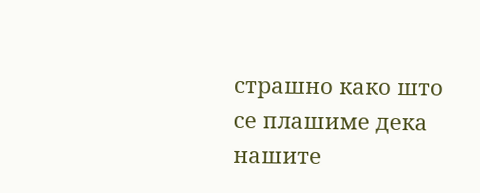страшно како што се плашиме дека нашите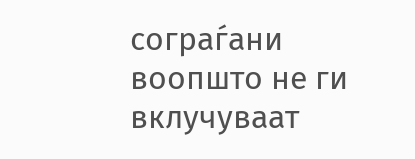сограѓани воопшто не ги вклучуваат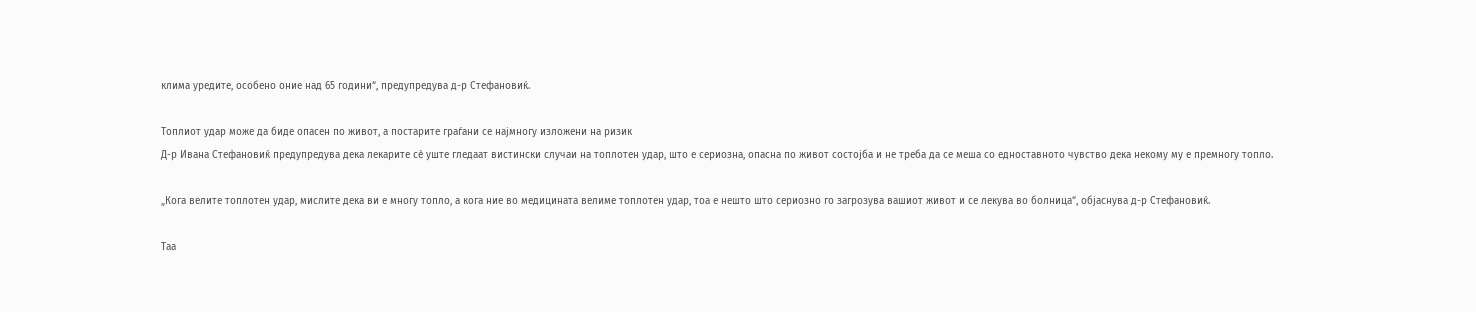клима уредите, особено оние над 65 години“, предупредува д-р Стефановиќ.

Топлиот удар може да биде опасен по живот, а постарите граѓани се најмногу изложени на ризик
Д-р Ивана Стефановиќ предупредува дека лекарите сè уште гледаат вистински случаи на топлотен удар, што е сериозна, опасна по живот состојба и не треба да се меша со едноставното чувство дека некому му е премногу топло.

„Кога велите топлотен удар, мислите дека ви е многу топло, а кога ние во медицината велиме топлотен удар, тоа е нешто што сериозно го загрозува вашиот живот и се лекува во болница“, објаснува д-р Стефановиќ.

Таа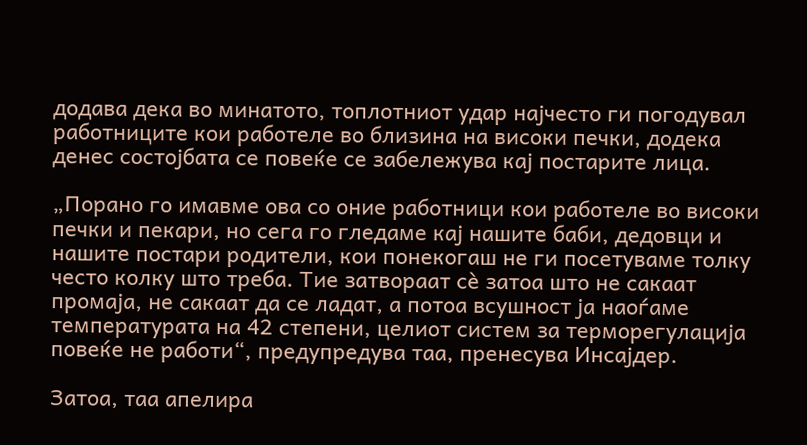додава дека во минатото, топлотниот удар најчесто ги погодувал работниците кои работеле во близина на високи печки, додека денес состојбата се повеќе се забележува кај постарите лица.

„Порано го имавме ова со оние работници кои работеле во високи печки и пекари, но сега го гледаме кај нашите баби, дедовци и нашите постари родители, кои понекогаш не ги посетуваме толку често колку што треба. Тие затвораат сè затоа што не сакаат промаја, не сакаат да се ладат, а потоа всушност ја наоѓаме температурата на 42 степени, целиот систем за терморегулација повеќе не работи“, предупредува таа, пренесува Инсајдер.

Затоа, таа апелира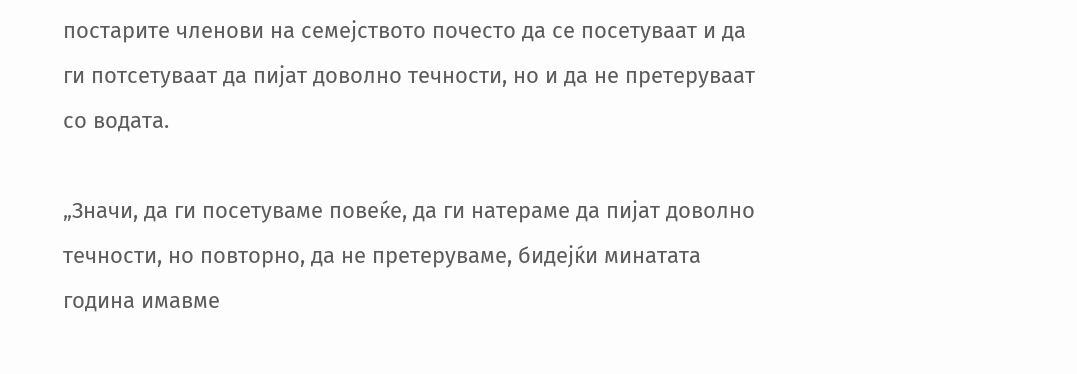постарите членови на семејството почесто да се посетуваат и да ги потсетуваат да пијат доволно течности, но и да не претеруваат со водата.

„Значи, да ги посетуваме повеќе, да ги натераме да пијат доволно течности, но повторно, да не претеруваме, бидејќи минатата година имавме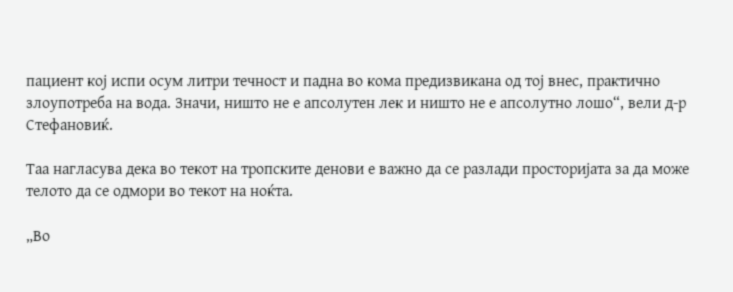пациент кој испи осум литри течност и падна во кома предизвикана од тој внес, практично злоупотреба на вода. Значи, ништо не е апсолутен лек и ништо не е апсолутно лошо“, вели д-р Стефановиќ.

Таа нагласува дека во текот на тропските денови е важно да се разлади просторијата за да може телото да се одмори во текот на ноќта.

„Во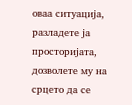оваа ситуација, разладете ја просторијата, дозволете му на срцето да се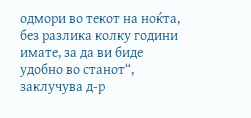одмори во текот на ноќта, без разлика колку години имате, за да ви биде удобно во станот“, заклучува д-р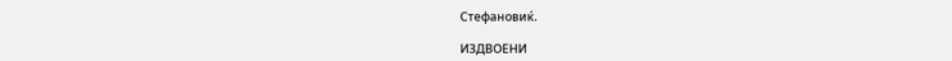Стефановиќ.

ИЗДВОЕНИ